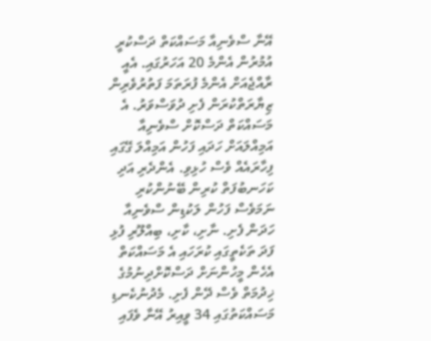އޭނާ ސްވެނިއާ މަސައްކަތް ދަސްކުރީ އުމުރުން އެންމެ 20 އަހަރުގައި. އެއީ ރާއްޖެއަށް އެންމެ ފުރަތަމަ ފަތުރުވެރިން ޒިޔާރަތްކުރަން ފެށި ދުވަސްވަރު. އެ މަސައްކަތް ދަސްކޮށް ސްވެނިއާ އަމިއްލައަށް ހަދައި ފަހުން އަމިއްލަ ގޭގައި ފިހާރައެއް ވެސް ހުޅިވި. އެންދެރި އަދި ކަހަނބުފަތް ކުރިން ބޭނުންކުރި ނަމަވެސް ފަހުން ލަކުޑިން ސްވެނިއާ ހަދަން ފެށި. ނާށި، ކާށި، ބިއްލޫރި ފުޅި ފަދަ ތަކެތީގައި ކުރަހައި އެ މަސައްކަތް އެހެން މީހުންނަށް ދަސްކޮށްދިނުމުގެ ޚިދުމަތް ވެސް ދޭން ފެށި. މެދުނުކެނޑި މަސައްކަތުގައި 34 ވީއިރު އޭނާ ވެފައި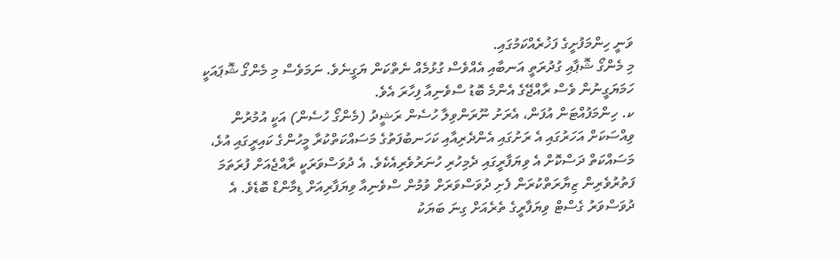ވަނީ ހިންމަފުށީގެ ފަޚުރެއްކަމުގައި.
މި މެންގޯ ޝޮޕާއި ގުދުރަތީ އަނބާއި އެއްވެސް ގުޅުމެއް ނެތްކަން ޔަގީނެވެ. ނަމަވެސް މި މެންގޯ ޝޮޕައަކީ ހަމަޔަގީނުން ވެސް ރާއްޖޭގެ އެންމެ ބޮޑު ސްވެނިއާ ފިހާރަ އެވެ.
ކ. ހިންމަފުއްޓަން އުފަން، އެރަށު ނޫރަންވިލާ ހުސެން ރަޝީދު (މެންގޯ ހުސެން) އަކީ އުމުރުން ވިއްސަކަށް އަހަރުގައި އެ ރަށުގައި އެންދެރިއާއި ކަހަނބުފަތުގެ މަސައްކަތްކުރާ މީހުންގެ ކައިރީގައި އުޅެ، މަސައްކަތް ދަސްކޮށް އެ ވިޔަފާރީގައި ދެމިހުރި ހުނަރުވެރިއެކެވެ. އެ ދުވަސްވަރަކީ ރާއްޖެއަށް ފުރަތަމަ ފަތުރުވެރިން ޒިޔާރަތްކުރަން ފެށި ދުވަސްވަރަށް ވުމުން ސްވެނިއާ ވިޔަފާރިއަށް ޑިމާންޑް ބޮޑެވެ. އެ ދުވަސްވަރު ގެސްޓް ވިޔަފާރީގެ ތެރެއަށް ގިނަ ބަޔަކު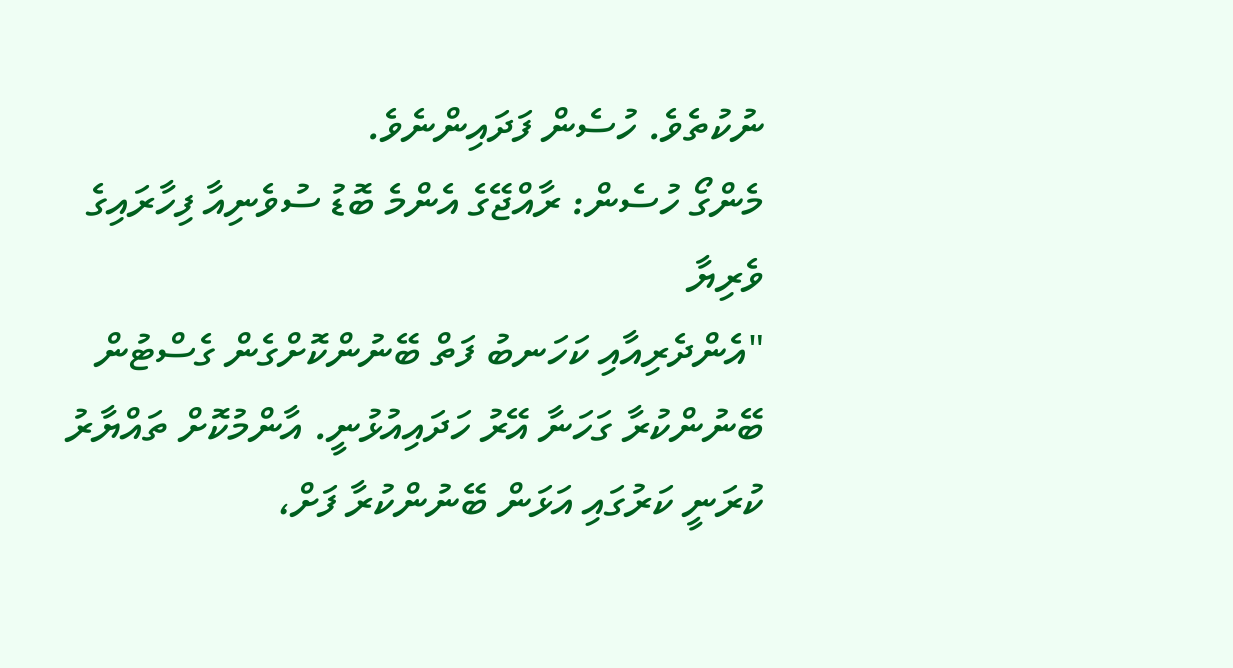ނުކުތެވެ. ހުސެން ފަދައިންނެވެ.
މެންގޯ ހުސެން: ރާއްޖޭގެ އެންމެ ބޮޑު ސުވެނިއާ ފިހާރައިގެ ވެރިޔާ
"އެންދެރިއާއި ކަހަނބު ފަތް ބޭނުންކޮށްގެން ގެސްޓުން ބޭނުންކުރާ ގަހަނާ އޭރު ހަދައިއުޅުނީ. އާންމުކޮށް ތައްޔާރު ކުރަނީ ކަރުގައި އަޅަން ބޭނުންކުރާ ފަށް،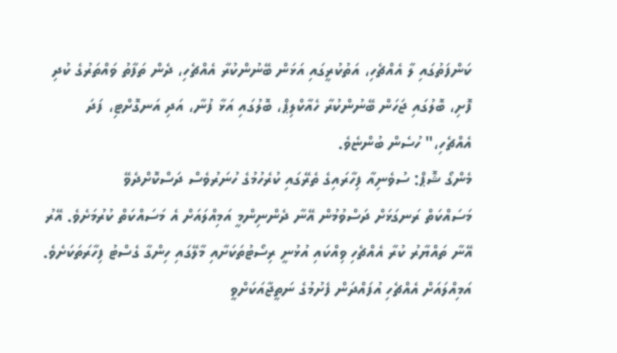ކަންފަތުގައި ލާ އެއްޗެހި، އަތުކުރީގައި އަޅަން ބޭނުންކުރާ އެއްޗެހި، ދެން ތަފާތު ވައްތަރުގެ ކުދި ފޮށި، ބޮލުގައި ޖަހަން ބޭނުންކުރާ ހެއާކްލިޕް، ބޮލުގައި އަޅާ ފުނާ، އަދި އަނގޮށްޓި، ފަދަ އެއްޗެހި،" ހުސެން ބުންޏެވެ.
މެންގޯ ޝޮޕް: ސުވެނިއާ ފިހާރައިގެ ތެރޭގައި ކުރެހުމުގެ ހުނަރުވެސް ދަސްކޮށްދެވޭ
މަސައްކަތް ރަނގަޅަށް ދަސްވުމުން އޭނާ ދެންނިންމީ އަމިއްލައަށް އެ މަސައްކަތް ކުރުމަށެވެ. އޭރު އޭނާ ތައްޔާރު ކުރާ އެއްޗެހި ވިއްކައި އުޅުނީ ރިސޯޓުތަކަށާއި މާލޭގައި ހިންގާ ގެސްޓު ފިހާރަތަކަށެވެ. އަމިއްލައަށް އެއްޗެހި އުފައްދަން ފެށުމުގެ ނަތީޖާއަކަށްވީ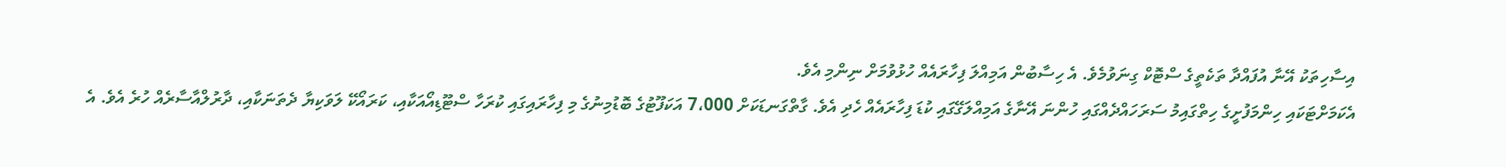އިސާހިތަކު އޭނާ އުފައްދާ ތަކެތީގެ ސްޓޮކް ގިނަވުމެވެ. އެ ހިސާބުން އަމިއްލަ ފިހާރައެއް ހުޅުވުމަށް ނިންމި އެވެ.
އެކަމަށްޓަކައި ހިންމަފުށީގެ ހިތްގައިމު ސަރަހައްދެއްގައި ހުންނަ އޭނާގެ އަމިއްލަގޭގައި ކުޑަ ފިހާރައެއް ހެދި އެވެ. ގާތްގަނޑަކަށް 7،000 އަކަފޫޓުގެ ބޮޑުމިނުގެ މި ފިހާރައިގައި ކުރަހާ ސްޓޫޑިއޯއަކާއި، ކަރައޯކޭ ލަވަކިޔާ ދެތަނަކާއި، ދާރުލްއާސާރެއް ހުރެ އެވެ. އެ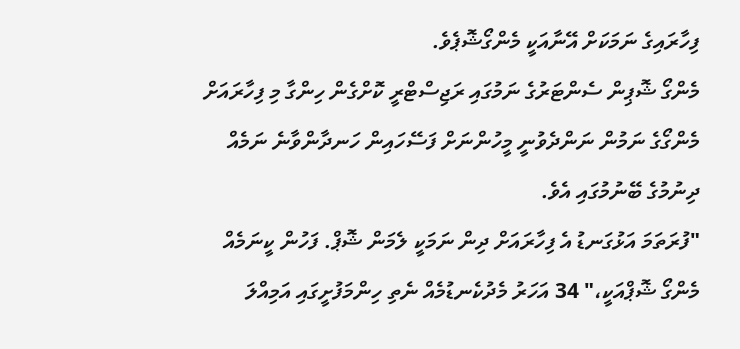ފިހާރައިގެ ނަމަކަށް އޭނާއަކީ މެންގޯޝޮޕެވެ.
މެންގޯ ޝޮޕިން ސެންޓަރުގެ ނަމުގައި ރަޖިސްޓްރީ ކޮށްގެން ހިންގާ މި ފިހާރައަށް މެންގޯގެ ނަމުން ނަންދެވުނީ މީހުންނަށް ފަސޭހައިން ހަނދާންވާނެ ނަމެއް ދިނުމުގެ ބޭނުމުގައި އެވެ.
"ފުރަތަމަ އަޅުގަނޑު އެ ފިހާރައަށް ދިން ނަމަކީ ލެމަން ޝޮޕް. ފަހުން ކީނަމެއް މެންގޯ ޝޮޕްއަކީ،" 34 އަހަރު މެދުކެނޑުމެއް ނެތި ހިންމަފުށީގައި އަމިއްލަ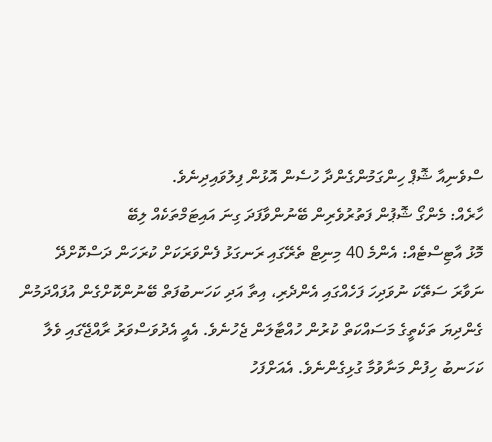ސްވެނިއާ ޝޮޕް ހިންގަމުންގެންދާ ހުސެން އޮޅުން ފިލުވައިދިނެވެ.
ހާރެއް: މެންގޯ ޝޮޕުން ފަތުރުވެރިން ބޭނުންވާފަދަ ގިނަ އައިޓަމްތަކެއް ލިބޭ
މޮޅު އާޓިސްޓެއް: އެންމެ 40 މިނިޓް ތެރޭގައި ރަނގަޅު ފެންވަރަކަށް ކުރަހަން ދަސްކޮށްދޭ
ނަވާރަ ސަތޭކަ ނުވަދިހަ ފަހެއްގައި އެންދެރި، އިތާ އަދި ކަހަނބުފަތް ބޭނުންކޮށްގެން އުފައްދަމުން ގެންދިޔަ ތަކެތީގެ މަސައްކަތް ކުރުން ހުއްޓާލަން ޖެހުނެވެ. އެއީ އެދުވަސްވަރު ރާއްޖޭގައި ވެލާ ކަހަނބު ހިފުން މަނާވުމާ ގުޅިގެންނެވެ. އެއަށްފަހު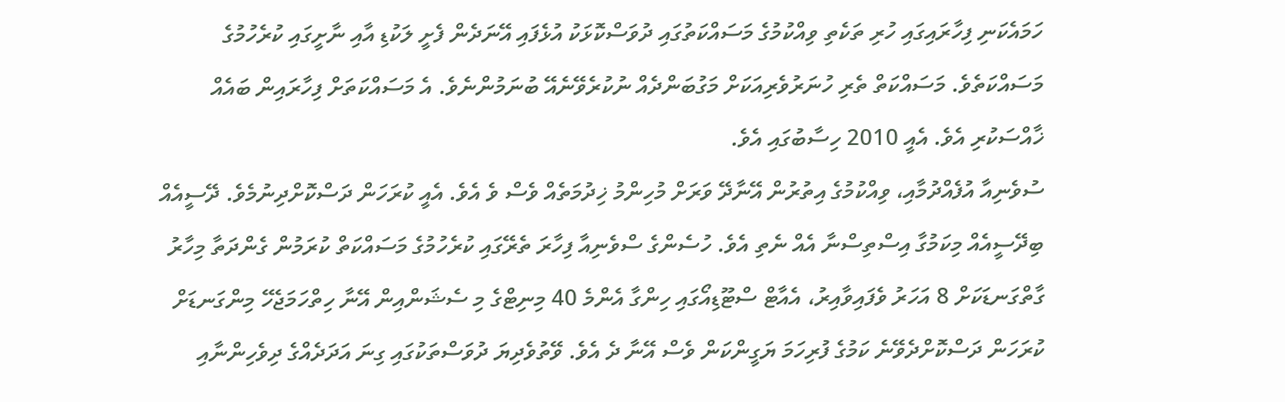ހަމައެކަނި ފިހާރައިގައި ހުރި ތަކެތި ވިއްކުމުގެ މަސައްކަތުގައި ދުވަސްކޮޅަކު އުޅެފައި އޭނަދެން ފެށީ ލަކުޑި އާއި ނާށީގައި ކުރެހުމުގެ މަސައްކަތެވެ. މަސައްކަތް ތެރި ހުނަރުވެރިއަކަށް މަގުބަންދެއް ނުކުރެވޭނެއޭ ބުނަމުންނެވެ. އެ މަސައްކަތަށް ފިހާރައިން ބައެއް ޚާއްސަކުރި އެވެ. އެއީ 2010 ހިސާބުގައި އެވެ.
ސުވެނިއާ އުފެއްދުމާއި، ވިއްކުމުގެ އިތުރުން އޭނާދޭ ވަރަށް މުހިންމު ޚިދުމަތެއް ވެސް ވެ އެވެ. އެއީ ކުރަހަން ދަސްކޮށްދިނުމެވެ. ދޭސީއެއް ބިދޭސީއެއް މިކަމުގާ އިސްތިސްނާ އެއް ނެތި އެވެ. ހުސެންގެ ސްވެނިއާ ފިހާރަ ތެރޭގައި ކުރެހުމުގެ މަސައްކަތް ކުރަމުން ގެންދަތާ މިހާރު ގާތްގަނޑަކަށް 8 އަހަރު ވެފައިވާއިރު، އެއާޓް ސްޓޫޑިއޯގައި ހިންގާ އެންމެ 40 މިނިޓްގެ މި ސެޝަންއިން އޭނާ ހިތްހަމަޖެހޭ މިންގަނޑަށް ކުރަހަން ދަސްކޮށްދެވޭނެ ކަމުގެ ފުރިހަމަ ޔަގީންކަން ވެސް އޭނާ ދެ އެވެ. ވޭތުވެދިޔަ ދުވަސްތަކުގައި ގިނަ އަދަދެއްގެ ދިވެހިންނާއި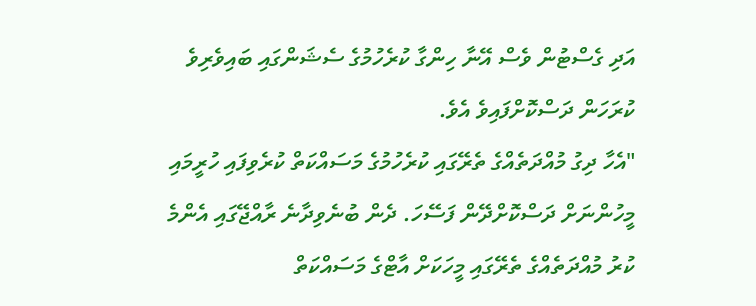އަދި ގެސްޓުން ވެސް އޭނާ ހިންގާ ކުރެހުމުގެ ސެޝަންގައި ބައިވެރިވެ ކުރަހަން ދަސްކޮށްފައިވެ އެވެ.
"އެހާ ދިގު މުއްދަތެއްގެ ތެރޭގައި ކުރެހުމުގެ މަސައްކަތް ކުރެވިފައި ހުރީމައި މީހުންނަށް ދަސްކޮށްދޭން ފަސޭހަ. ދެން ބުނެވިދާނެ ރާއްޖޭގައި އެންމެ ކުރު މުއްދަތެއްގެ ތެރޭގައި މީހަކަށް އާޓްގެ މަސައްކަތް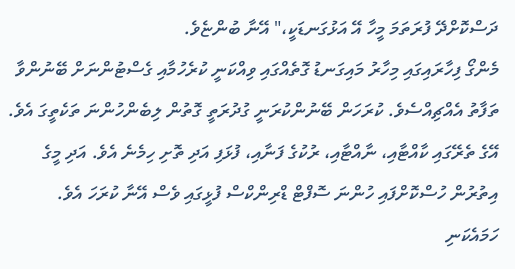ދަސްކޮށްދޭ ފުރަތަމަ މީހާ އޭ އަޅުގަނޑަކީ،" އޭނާ ބުންޏެވެ.
މެންގޯ ފިހާރައިގައި މިހާރު މައިގަނޑު ގޮތެއްގައި ވިއްކަނީ ކުރެހުމާއި ގެސްޓުންނަށް ބޭނުންވާ ތަފާތު އެއްޗިއްސެވެ. ކުރަހަން ބޭނުންކުރަނީ ގުދުރަތީ ގޮތުން ލިބެންހުންނަ ތަކެތީގަ އެވެ. އޭގެ ތެރޭގައި ކާއްޓާއި، ނާއްޓާއި، ރުކުގެ ފަނާއި، ފުޅަފި އަދި ތޮށި ހިމެނެ އެވެ. އަދި މީގެ އިތުރުން ހުސްކޮށްފައި ހުންނަ ސޮފްޓް ޑްރިންކްސް ފުޅީގައި ވެސް އޭނާ ކުރަހަ އެވެ.
ހަމައެކަނި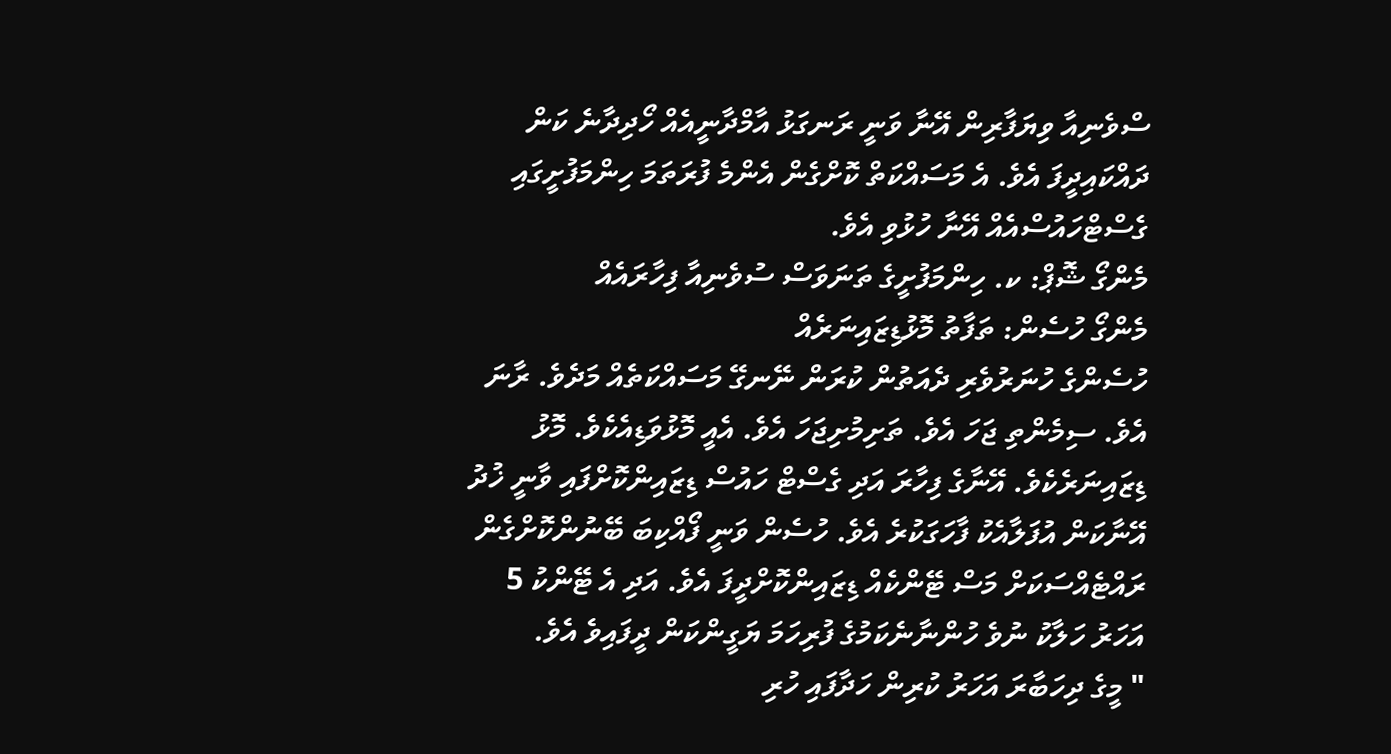ސްވެނިއާ ވިޔަފާރިން އޭނާ ވަނީ ރަނގަޅު އާމްދާނީއެއް ހޯދިދާނެ ކަން ދައްކައިދީފަ އެވެ. އެ މަސައްކަތް ކޮށްގެން އެންމެ ފުރަތަމަ ހިންމަފުށީގައި ގެސްޓްހައުސްއެއް އޭނާ ހުޅުވި އެވެ.
މެންގޯ ޝޮޕް: ކ. ހިންމަފުށީގެ ތަނަވަސް ސުވެނިއާ ފިހާރައެއް
މެންގޯ ހުސެން: ތަފާތު މޮޅުޑިޒައިނަރެއް
ހުސެންގެ ހުނަރުވެރި ދެއަތުން ކުރަން ނޭނގޭ މަސައްކަތެއް މަދެވެ. ރާނަ އެވެ. ސިމެންތި ޖަހަ އެވެ. ތަށިމުށިޖަހަ އެވެ. އެއީ މޮޅުވަޑިއެކެވެ. މޮޅު ޑިޒައިނަރެކެވެ. އޭނާގެ ފިހާރަ އަދި ގެސްޓް ހައުސް ޑިޒައިންކޮށްފައި ވާނީ ޚުދު އޭނާކަން އުފަލާއެކު ފާހަގަކުރެ އެވެ. ހުސެން ވަނީ ފޯއްކިބަ ބޭނުންކޮށްގެން ރައްޓެއްސަކަށް މަސް ޓޭންކެއް ޑިޒައިންކޮށްދީފަ އެވެ. އަދި އެ ޓޭންކު 5 އަހަރު ހަލާކު ނުވެ ހުންނާނެކަމުގެ ފުރިހަމަ ޔަގީންކަން ދީފައިވެ އެވެ.
" މީގެ ދިހަބާރަ އަހަރު ކުރިން ހަދާފައި ހުރި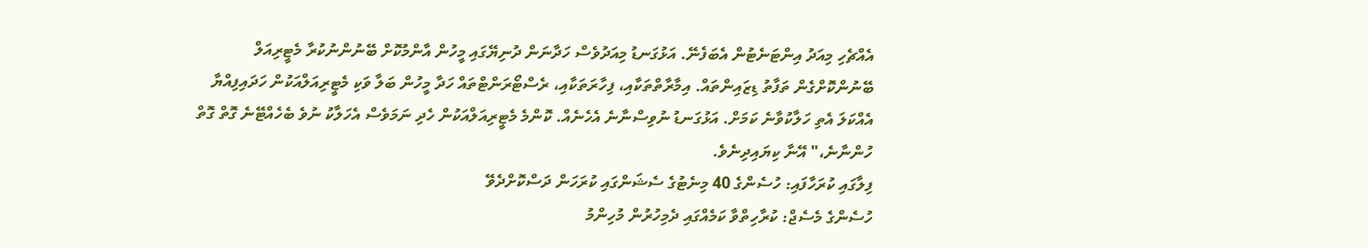އެއްޗެހި މިއަދު އިންޓަނެޓުން އެބަފެނޭ. އަޅުގަނޑު މިއަދުވެސް ހަދާނަން ދުނިޔޭގައި މީހުން އާންމުކޮށް ބޭނުންނުކުރާ މެޓީރިއަލް ބޭނުންކޮށްގެން ތަފާތު ޑިޒައިންތައް. އިމާރާތްތަކާއި، ފިހާރަތަކާއި، ރެސްޓޯރަންޓްތައް ހަދާ މީހުން ބަލާ ވަކި މެޓީރިއަލްއަކުން ހަދައިފިއްޔާ އެއްކަލަ އެތި ހަލާކުވާނެ ކަމަށް. އަޅުގަނޑު ނުވިސްނާނެ އެހެނެއް. ކޮންމެ މެޓީރިއަލްއަކުން ހެދި ނަމަވެސް އެހަލާކު ނުވެ ބެހެއްޓޭނެ ގޮތް ގޮތް ހުންނާނެ،" އޭނާ ކިޔައިދިނެވެ.
ފިލާގައި ކުރަހާފައި: ހުސެންގެ 40 މިނެޓުގެ ސެޝަންގައި ކުރަހަން ދަސްކޮށްދެވޭ
ހުސެންގެ މެސެޖް: ކުރާހިތްވާ ކަމެއްގައި ދެމިހުރުން މުހިންމު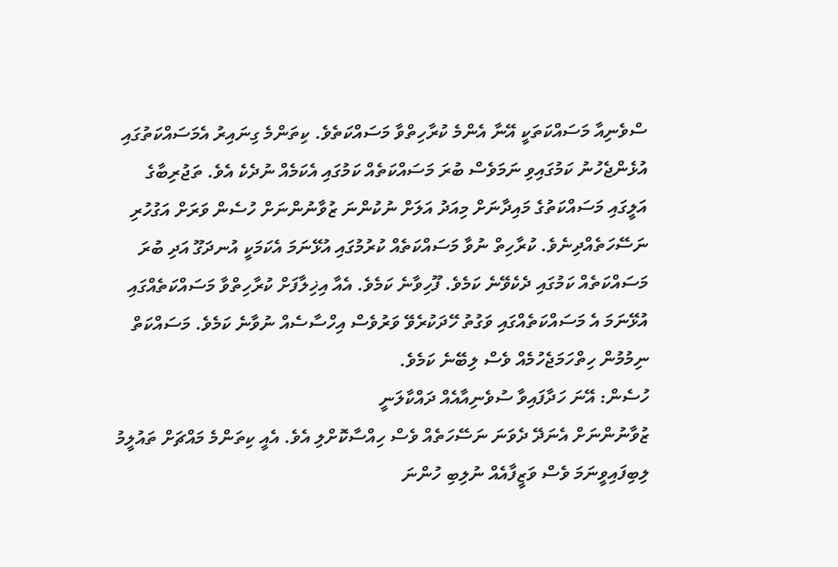ސްވެނިއާ މަސައްކަތަކީ އޭނާ އެންމެ ކުރާހިތްވާ މަސައްކަތެވެ. ކިތަންމެ ގިނައިރު އެމަސައްކަތުގައި އުޅެންޖެހުނު ކަމުގައިވި ނަމަވެސް ބުރަ މަސައްކަތެއް ކަމުގައި އެކަމެއް ނުދެކެ އެވެ. ތަޖުރިބާގެ އަލީގައި މަސައްކަތުގެ މައިދާނަށް މިއަދު އަލަށް ނުކުންނަ ޒުވާނުންނަށް ހުސެން ވަރަށް އަގުހުރި ނަސޭހަތެއްދިނެވެ. ކުރާހިތް ނުވާ މަސައްކަތެއް ކުރުމުގައި އުޅޭނަމަ އެކަމަކީ އުނދަގޫ އަދި ބުރަ މަސައްކަތެއް ކަމުގައި ދެކެވޭނެ ކަމެވެ. ފޫހިވާނެ ކަމެވެ. އެއާ އިޚިލާފަށް ކުރާހިތްވާ މަސައްކަތެއްގައި އުޅޭނަމަ އެ މަސައްކަތެއްގައި ވަގުތު ހޭދަކުރެވޭ ވަރުވެސް އިހްސާސެއް ނުވާނެ ކަމެވެ. މަސައްކަތް ނިމުމުން ހިތްހަމަޖެހުމެއް ވެސް ލިބޭނެ ކަމެވެ.
ހުސެން: އޭނަ ހަދާފައިވާ ސުވެނިއާއެއް ދައްކާލަނީ
ޒުވާނުންނަށް އެނަދޭ ދެވަނަ ނަސޭހަތެއް ވެސް ހިއްސާކޮށްލި އެވެ. އެއީ ކިތަންމެ މައްޗަށް ތައުލީމު ލިބިފައިވީނަމަ ވެސް ވަޒީފާއެއް ނުލިބި ހުންނަ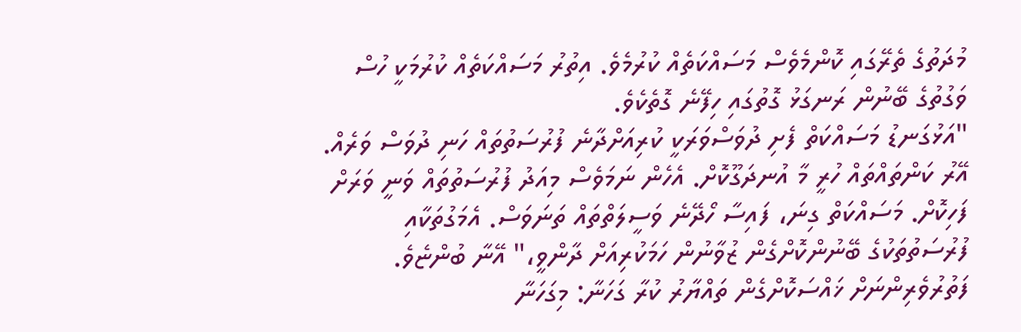މުދަތުގެ ތެރޭގައި ކޮންމެވެސް މަސައްކަތެއް ކުރުމެވެ. އިތުރު މަސައްކަތެއް ކުރުމަކީ ހުސް ވަގުތުގެ ބޭނުން ރަނގަޅު ގޮތުގައި ހިފޭނެ ގޮތެކެވެ.
"އަޅުގަނޑު މަސައްކަތް ފެށި ދުވަސްވަރަކީ ކުރިއަށްދާނެ ފުރުސަތުތައް ހަނި ދުވަސް ވަރެއް. އޭރު ކަންތައްތައް ހުރީ މާ އުނދަގޫކޮށް. އެހެން ނަމަވެސް މިއަދު ފުރުސަތުތައް ވަނީ ވަރަށް ފަހިކޮށް. މަސައްކަތް ގިނަ، ފައިސާ ހޯދޭނެ ވަސީލަތްތައް ތަނަވަސް. އެމަގުތަކާއި ފުރުސަތުތަކުގެ ބޭނުންކޮށްގެން ޒުވާނުން ހަމަކުރިއަށް ދާންވީ،" އޭނާ ބުންޏެވެ.
ފަތުރުވެރިންނަށް ޚައްސަކޮށްގެން ތައްޔާރު ކުރާ ގަހަނާ: މިގަހަނާ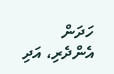ހަދަން އެންދެރި، އަދި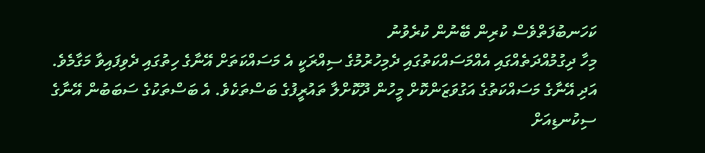ކަހަނބުފަތްވެސް ކުރިން ބޭނުން ކުރެވުނު
މިހާ ދިގުމުއްދަތެއްގައި އެއްމަސައްކަތުގައި ދެމިހުރުމުގެ ސިއްރަކީ އެ މަސައްކަތަށް އޭނާގެ ހިތުގައި ދެވިފައިވާ މަގާމެވެ. އަދި އޭނާގެ މަސައްކަތުގެ އަގުވަޒަންކޮށް މީހުން ދޫކޮށްލާ ތައުރީފުގެ ބަސްތަކެވެ. އެ ބަސްތަކުގެ ސަބަބުން އޭނާގެ ސިކުނޑިއަށް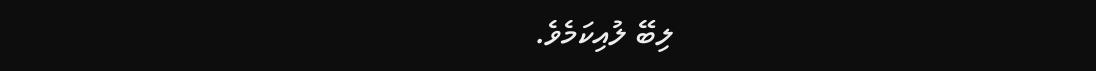ލިބޭ ލުއިކަމެވެ.